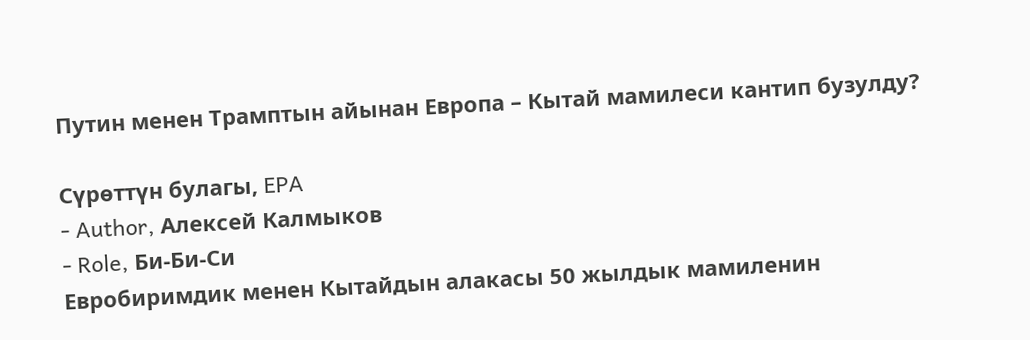Путин менен Трамптын айынан Европа – Кытай мамилеси кантип бузулду?

Сүрөттүн булагы, EPA
- Author, Алексей Калмыков
- Role, Би-Би-Си
Евробиримдик менен Кытайдын алакасы 50 жылдык мамиленин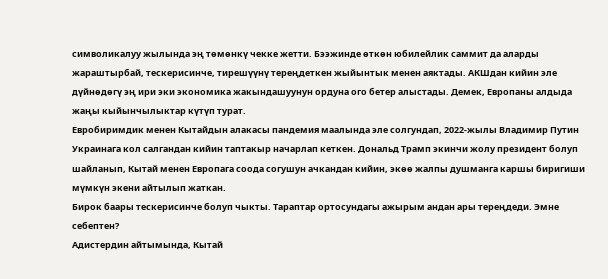символикалуу жылында эң төмөнкү чекке жетти. Бээжинде өткөн юбилейлик саммит да аларды жараштырбай, тескерисинче, тирешүүнү тереңдеткен жыйынтык менен аяктады. АКШдан кийин эле дүйнөдөгү эң ири эки экономика жакындашуунун ордуна ого бетер алыстады. Демек, Европаны алдыда жаңы кыйынчылыктар күтүп турат.
Евробиримдик менен Кытайдын алакасы пандемия маалында эле солгундап, 2022-жылы Владимир Путин Украинага кол салгандан кийин таптакыр начарлап кеткен. Дональд Трамп экинчи жолу президент болуп шайланып, Кытай менен Европага соода согушун ачкандан кийин, экөө жалпы душманга каршы биригиши мүмкүн экени айтылып жаткан.
Бирок баары тескерисинче болуп чыкты. Тараптар ортосундагы ажырым андан ары тереңдеди. Эмне себептен?
Адистердин айтымында, Кытай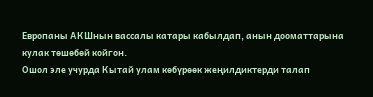Европаны АКШнын вассалы катары кабылдап, анын дооматтарына кулак төшөбөй койгон.
Ошол эле учурда Кытай улам көбүрөөк жеңилдиктерди талап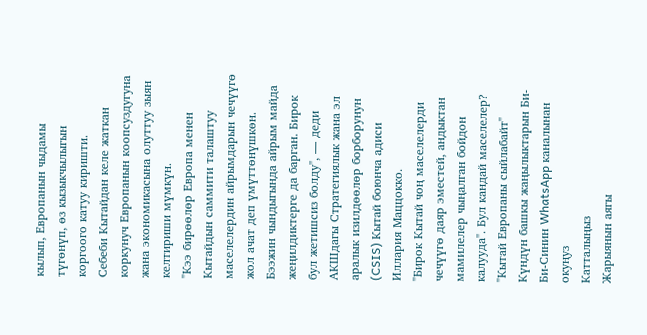кылып, Европанын чыдамы түгөнүп, өз кызыкчылыгын коргоого катуу киришти.
Себеби Кытайдан келе жаткан коркунуч Европанын коопсуздугуна жана экономикасына олуттуу зыян келтириши мүмкүн.
"Кээ бирөөлөр Европа менен Кытайдын саммити талаштуу маселелердин айрымдарын чечүүгө жол ачат деп үмүттөнүшкөн. Бээжин чындыгында айрым майда жеңилдиктерге да барган. Бирок бул жетишсиз болду", — деди АКШдагы Стратегиялык жана эл аралык изилдөөлөр борборунун (CSIS) Кытай боюнча адиси Иллария Маццокко.
"Бирок Кытай чоң маселелерди чечүүгө даяр эместей, андыктан мамилелер чыңалган бойдон калууда". Бул кандай маселелер?
"Кытай Европаны сыйлабайт"
Күндүн башкы жаңылыктарын Би-Би-Синин WhatsApp каналынан окуңуз
Катталыңыз
Жарыянын аягы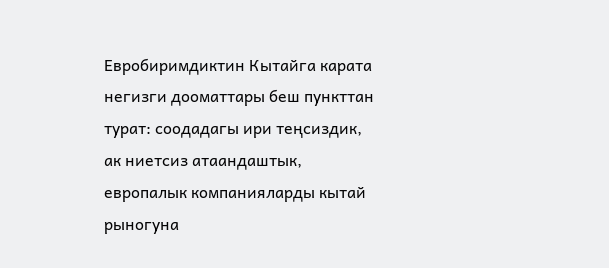Евробиримдиктин Кытайга карата негизги дооматтары беш пункттан турат: соодадагы ири теңсиздик, ак ниетсиз атаандаштык, европалык компанияларды кытай рыногуна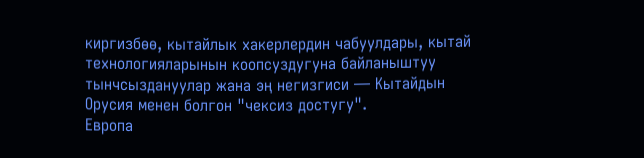киргизбөө, кытайлык хакерлердин чабуулдары, кытай технологияларынын коопсуздугуна байланыштуу тынчсыздануулар жана эң негизгиси — Кытайдын Орусия менен болгон "чексиз достугу".
Европа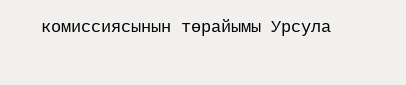комиссиясынын төрайымы Урсула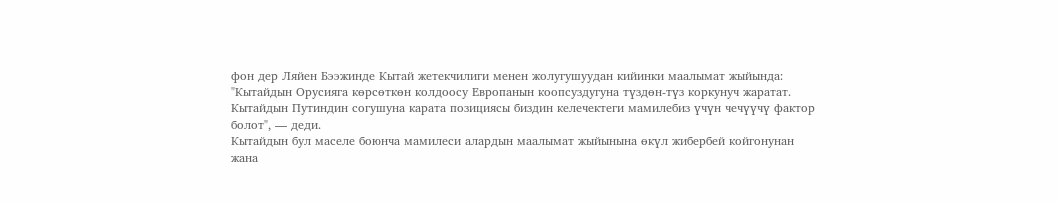фон дер Ляйен Бээжинде Кытай жетекчилиги менен жолугушуудан кийинки маалымат жыйында:
"Кытайдын Орусияга көрсөткөн колдоосу Европанын коопсуздугуна түздөн-түз коркунуч жаратат. Кытайдын Путиндин согушуна карата позициясы биздин келечектеги мамилебиз үчүн чечүүчү фактор болот", — деди.
Кытайдын бул маселе боюнча мамилеси алардын маалымат жыйынына өкүл жибербей койгонунан жана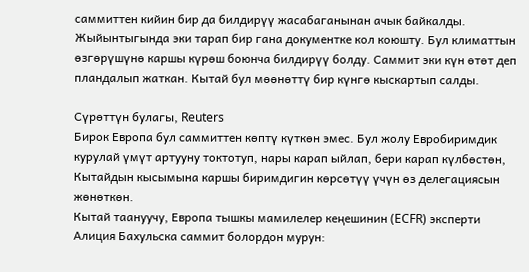саммиттен кийин бир да билдирүү жасабаганынан ачык байкалды.
Жыйынтыгында эки тарап бир гана документке кол коюшту. Бул климаттын өзгөрүшүнө каршы күрөш боюнча билдирүү болду. Саммит эки күн өтөт деп пландалып жаткан. Кытай бул мөөнөттү бир күнгө кыскартып салды.

Сүрөттүн булагы, Reuters
Бирок Европа бул саммиттен көптү күткөн эмес. Бул жолу Евробиримдик курулай үмүт артууну токтотуп, нары карап ыйлап, бери карап күлбөстөн, Кытайдын кысымына каршы биримдигин көрсөтүү үчүн өз делегациясын жөнөткөн.
Кытай таануучу, Европа тышкы мамилелер кеңешинин (ECFR) эксперти Алиция Бахульска саммит болордон мурун: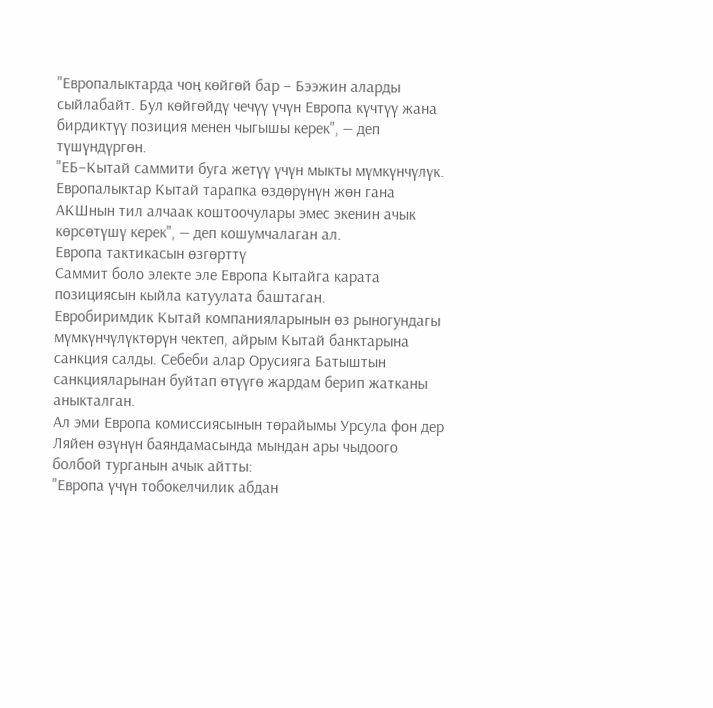"Европалыктарда чоң көйгөй бар – Бээжин аларды сыйлабайт. Бул көйгөйдү чечүү үчүн Европа күчтүү жана бирдиктүү позиция менен чыгышы керек", — деп түшүндүргөн.
"ЕБ–Кытай саммити буга жетүү үчүн мыкты мүмкүнчүлүк. Европалыктар Кытай тарапка өздөрүнүн жөн гана АКШнын тил алчаак коштоочулары эмес экенин ачык көрсөтүшү керек", — деп кошумчалаган ал.
Европа тактикасын өзгөрттү
Саммит боло электе эле Европа Кытайга карата позициясын кыйла катуулата баштаган.
Евробиримдик Кытай компанияларынын өз рыногундагы мүмкүнчүлүктөрүн чектеп, айрым Кытай банктарына санкция салды. Себеби алар Орусияга Батыштын санкцияларынан буйтап өтүүгө жардам берип жатканы аныкталган.
Ал эми Европа комиссиясынын төрайымы Урсула фон дер Ляйен өзүнүн баяндамасында мындан ары чыдоого болбой турганын ачык айтты:
"Европа үчүн тобокелчилик абдан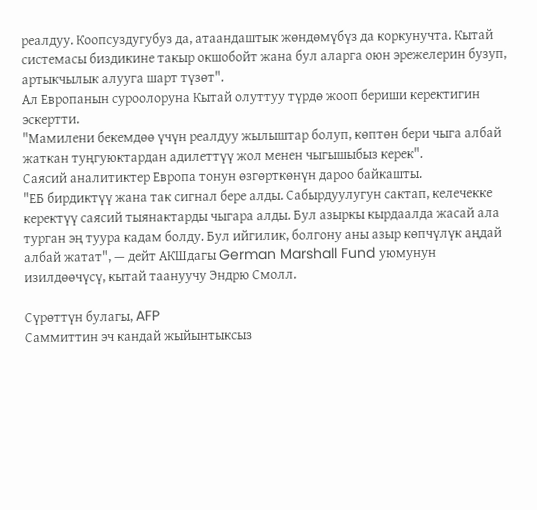реалдуу. Коопсуздугубуз да, атаандаштык жөндөмүбүз да коркунучта. Кытай системасы биздикине такыр окшобойт жана бул аларга оюн эрежелерин бузуп, артыкчылык алууга шарт түзөт".
Ал Европанын суроолоруна Кытай олуттуу түрдө жооп бериши керектигин эскертти.
"Мамилени бекемдөө үчүн реалдуу жылыштар болуп, көптөн бери чыга албай жаткан туңгуюктардан адилеттүү жол менен чыгышыбыз керек".
Саясий аналитиктер Европа тонун өзгөрткөнүн дароо байкашты.
"ЕБ бирдиктүү жана так сигнал бере алды. Сабырдуулугун сактап, келечекке керектүү саясий тыянактарды чыгара алды. Бул азыркы кырдаалда жасай ала турган эң туура кадам болду. Бул ийгилик, болгону аны азыр көпчүлүк аңдай албай жатат", — дейт АКШдагы German Marshall Fund уюмунун изилдөөчүсү, кытай таануучу Эндрю Смолл.

Сүрөттүн булагы, AFP
Саммиттин эч кандай жыйынтыксыз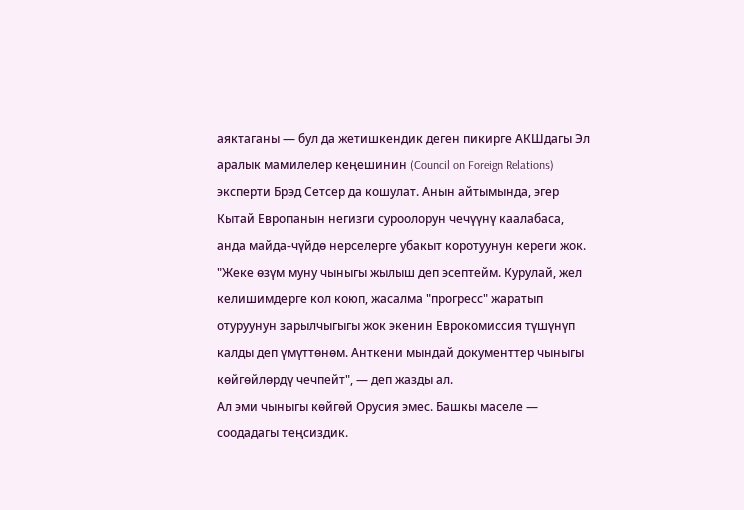аяктаганы — бул да жетишкендик деген пикирге АКШдагы Эл аралык мамилелер кеңешинин (Council on Foreign Relations) эксперти Брэд Сетсер да кошулат. Анын айтымында, эгер Кытай Европанын негизги суроолорун чечүүнү каалабаса, анда майда-чүйдө нерселерге убакыт коротуунун кереги жок.
"Жеке өзүм муну чыныгы жылыш деп эсептейм. Курулай, жел келишимдерге кол коюп, жасалма "прогресс" жаратып отуруунун зарылчыгыгы жок экенин Еврокомиссия түшүнүп калды деп үмүттөнөм. Анткени мындай документтер чыныгы көйгөйлөрдү чечпейт", — деп жазды ал.
Ал эми чыныгы көйгөй Орусия эмес. Башкы маселе — соодадагы теңсиздик.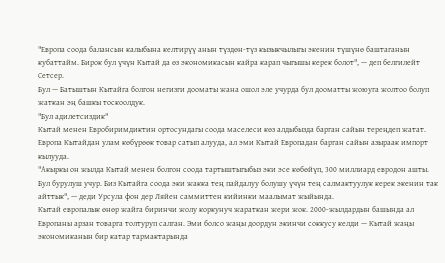"Европа соода балансын калыбына келтирүү анын түздөн-түз кызыкчылыгы экенин түшүнө баштаганын кубаттайм. Бирок бул үчүн Кытай да өз экономикасын кайра карап чыгышы керек болот", — деп белгилейт Сетсер.
Бул — Батыштын Кытайга болгон негизги дооматы жана ошол эле учурда бул дооматты жоюуга жолтоо болуп жаткан эң башкы тоскоолдук.
"Бул адилетсиздик"
Кытай менен Евробиримдиктин ортосундагы соода маселеси көз алдыбызда барган сайын тереңдеп жатат. Европа Кытайдан улам көбүрөөк товар сатып алууда, ал эми Кытай Европадан барган сайын азыраак импорт кылууда.
"Акыркы он жылда Кытай менен болгон соода тартыштыгыбыз эки эсе көбөйүп, 300 миллиард евродон ашты. Бул бурулуш учур. Биз Кытайга соода эки жакка тең пайдалуу болушу үчүн тең салмактуулук керек экенин так айттык", — деди Урсула фон дер Ляйен саммиттен кийинки маалымат жыйында.
Кытай европалык өнөр жайга биринчи жолу коркунуч жараткан жери жок. 2000-жылдардын башында ал Европаны арзан товарга толтуруп салган. Эми болсо жаңы доордун экинчи соккусу келди — Кытай жаңы экономиканын бир катар тармактарында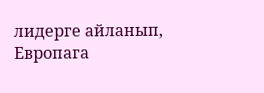лидерге айланып, Европага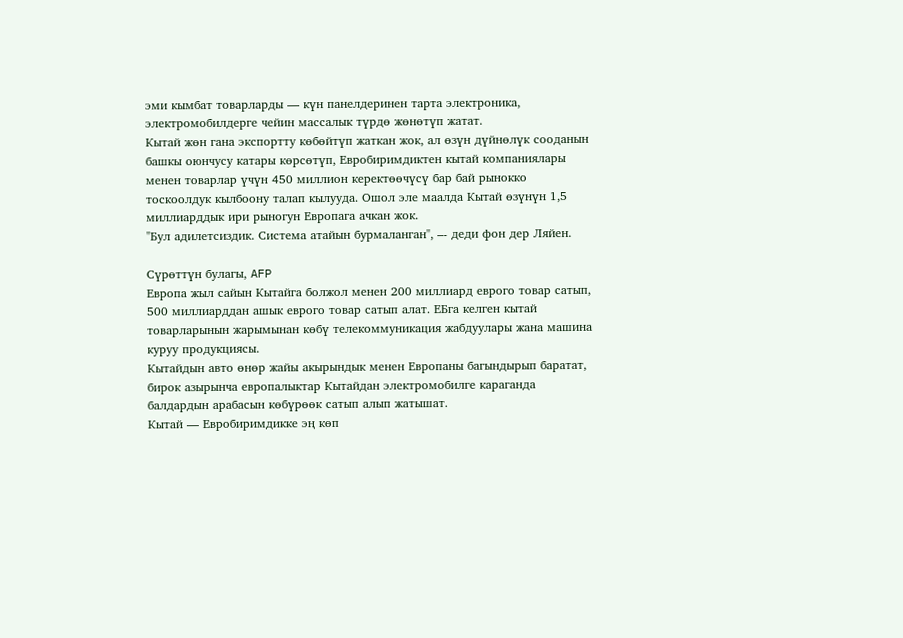эми кымбат товарларды — күн панелдеринен тарта электроника, электромобилдерге чейин массалык түрдө жөнөтүп жатат.
Кытай жөн гана экспортту көбөйтүп жаткан жок, ал өзүн дүйнөлүк сооданын башкы оюнчусу катары көрсөтүп, Евробиримдиктен кытай компаниялары менен товарлар үчүн 450 миллион керектөөчүсү бар бай рынокко тоскоолдук кылбоону талап кылууда. Ошол эле маалда Кытай өзүнүн 1,5 миллиарддык ири рыногун Европага ачкан жок.
"Бул адилетсиздик. Система атайын бурмаланган", –- деди фон дер Ляйен.

Сүрөттүн булагы, AFP
Европа жыл сайын Кытайга болжол менен 200 миллиард еврого товар сатып, 500 миллиарддан ашык еврого товар сатып алат. ЕБга келген кытай товарларынын жарымынан көбү телекоммуникация жабдуулары жана машина куруу продукциясы.
Кытайдын авто өнөр жайы акырындык менен Европаны багындырып баратат, бирок азырынча европалыктар Кытайдан электромобилге караганда балдардын арабасын көбүрөөк сатып алып жатышат.
Кытай — Евробиримдикке эң көп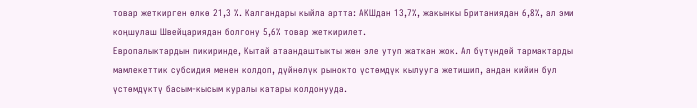товар жеткирген өлкө 21,3 %. Калгандары кыйла артта: АКШдан 13,7%, жакынкы Британиядан 6,8%, ал эми коңшулаш Швейцариядан болгону 5,6% товар жеткирилет.
Европалыктардын пикиринде, Кытай атаандаштыкты жөн эле утуп жаткан жок. Ал бүтүндөй тармактарды мамлекеттик субсидия менен колдоп, дүйнөлүк рынокто үстөмдүк кылууга жетишип, андан кийин бул үстөмдүктү басым-кысым куралы катары колдонууда.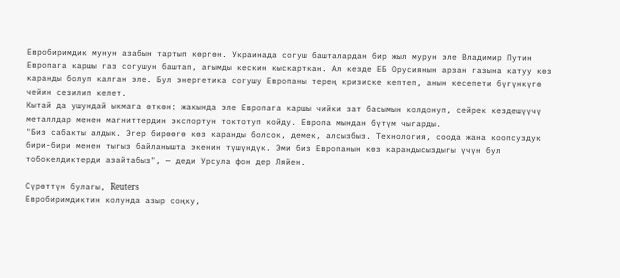Евробиримдик мунун азабын тартып көргөн. Украинада согуш башталардан бир жыл мурун эле Владимир Путин Европага каршы газ согушун баштап, агымды кескин кыскарткан. Ал кезде ЕБ Орусиянын арзан газына катуу көз каранды болуп калган эле. Бул энергетика согушу Европаны терең кризиске кептеп, анын кесепети бүгүнкүгө чейин сезилип келет.
Кытай да ушундай ыкмага өткөн: жакында эле Европага каршы чийки зат басымын колдонуп, сейрек кездешүүчү металлдар менен магниттердин экспортун токтотуп койду. Европа мындан бүтүм чыгарды.
"Биз сабакты алдык. Эгер бирөөгө көз каранды болсок, демек, алсызбыз. Технология, соода жана коопсуздук бири-бири менен тыгыз байланышта экенин түшүндүк. Эми биз Европанын көз карандысыздыгы үчүн бул тобокелдиктерди азайтабыз", — деди Урсула фон дер Ляйен.

Сүрөттүн булагы, Reuters
Евробиримдиктин колунда азыр соңку,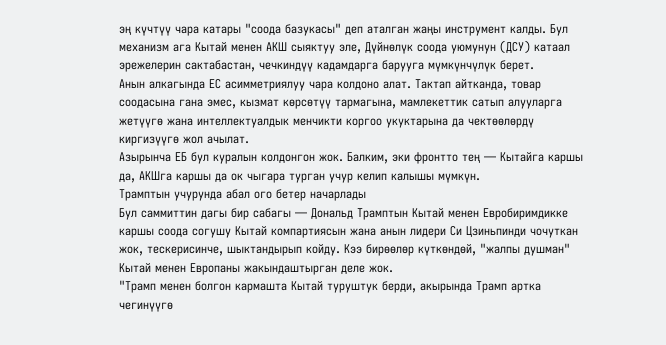эң күчтүү чара катары "соода базукасы" деп аталган жаңы инструмент калды. Бул механизм ага Кытай менен АКШ сыяктуу эле, Дүйнөлүк соода уюмунун (ДСУ) катаал эрежелерин сактабастан, чечкиндүү кадамдарга барууга мүмкүнчүлүк берет.
Анын алкагында ЕС асимметриялуу чара колдоно алат. Тактап айтканда, товар соодасына гана эмес, кызмат көрсөтүү тармагына, мамлекеттик сатып алууларга жетүүгө жана интеллектуалдык менчикти коргоо укуктарына да чектөөлөрдү киргизүүгө жол ачылат.
Азырынча ЕБ бул куралын колдонгон жок. Балким, эки фронтто тең — Кытайга каршы да, АКШга каршы да ок чыгара турган учур келип калышы мүмкүн.
Трамптын учурунда абал ого бетер начарлады
Бул саммиттин дагы бир сабагы — Дональд Трамптын Кытай менен Евробиримдикке каршы соода согушу Кытай компартиясын жана анын лидери Си Цзиньпинди чочуткан жок, тескерисинче, шыктандырып койду. Кээ бирөөлөр күткөндөй, "жалпы душман" Кытай менен Европаны жакындаштырган деле жок.
"Трамп менен болгон кармашта Кытай туруштук берди, акырында Трамп артка чегинүүгө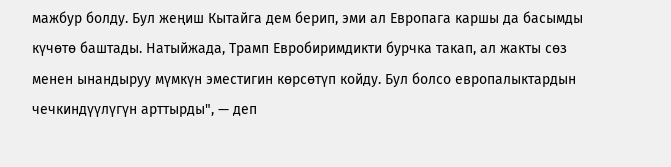мажбур болду. Бул жеңиш Кытайга дем берип, эми ал Европага каршы да басымды күчөтө баштады. Натыйжада, Трамп Евробиримдикти бурчка такап, ал жакты сөз менен ынандыруу мүмкүн эместигин көрсөтүп койду. Бул болсо европалыктардын чечкиндүүлүгүн арттырды", — деп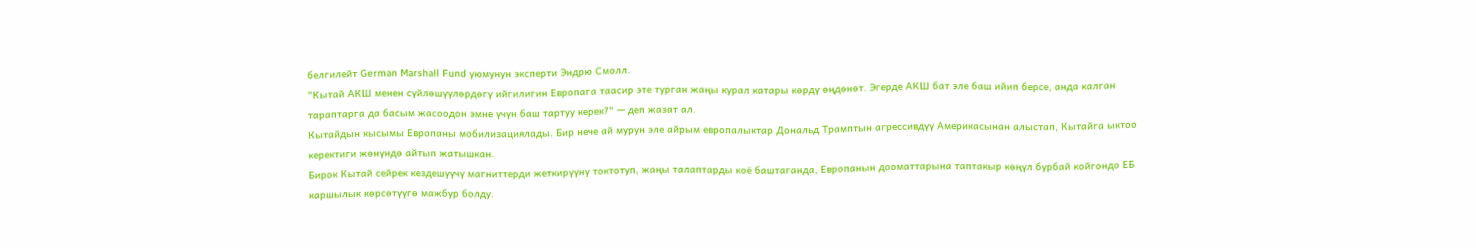белгилейт German Marshall Fund уюмунун эксперти Эндрю Смолл.
"Кытай АКШ менен сүйлөшүүлөрдөгү ийгилигин Европага таасир эте турган жаңы курал катары көрдү өңдөнөт. Эгерде АКШ бат эле баш ийип берсе, анда калган тараптарга да басым жасоодон эмне үчүн баш тартуу керек?" — деп жазат ал.
Кытайдын кысымы Европаны мобилизациялады. Бир нече ай мурун эле айрым европалыктар Дональд Трамптын агрессивдүү Америкасынан алыстап, Кытайга ыктоо керектиги жөнүндө айтып жатышкан.
Бирок Кытай сейрек кездешүүчү магниттерди жеткирүүнү токтотуп, жаңы талаптарды коё баштаганда, Европанын дооматтарына таптакыр көңүл бурбай койгондо ЕБ каршылык көрсөтүүгө мажбур болду.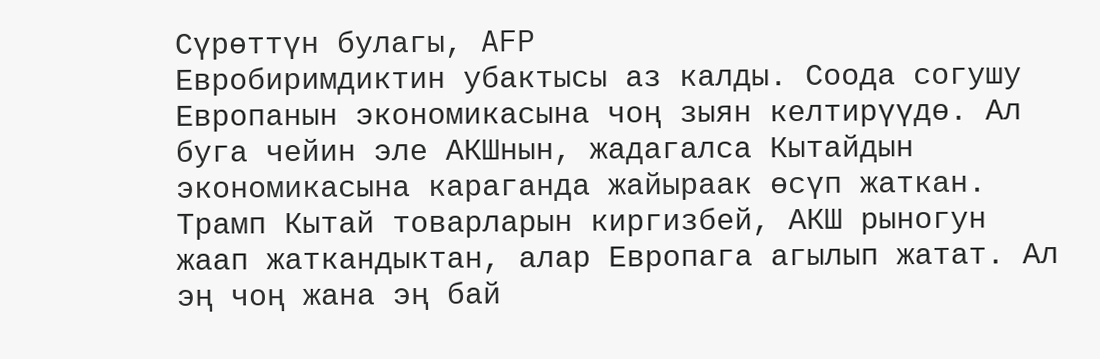Сүрөттүн булагы, AFP
Евробиримдиктин убактысы аз калды. Соода согушу Европанын экономикасына чоң зыян келтирүүдө. Ал буга чейин эле АКШнын, жадагалса Кытайдын экономикасына караганда жайыраак өсүп жаткан.
Трамп Кытай товарларын киргизбей, АКШ рыногун жаап жаткандыктан, алар Европага агылып жатат. Ал эң чоң жана эң бай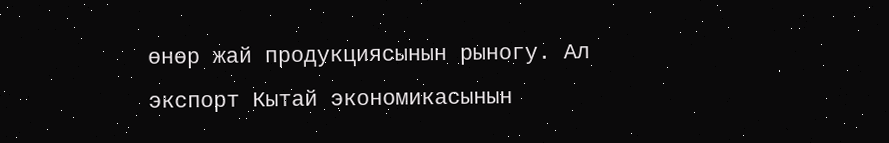өнөр жай продукциясынын рыногу. Ал экспорт Кытай экономикасынын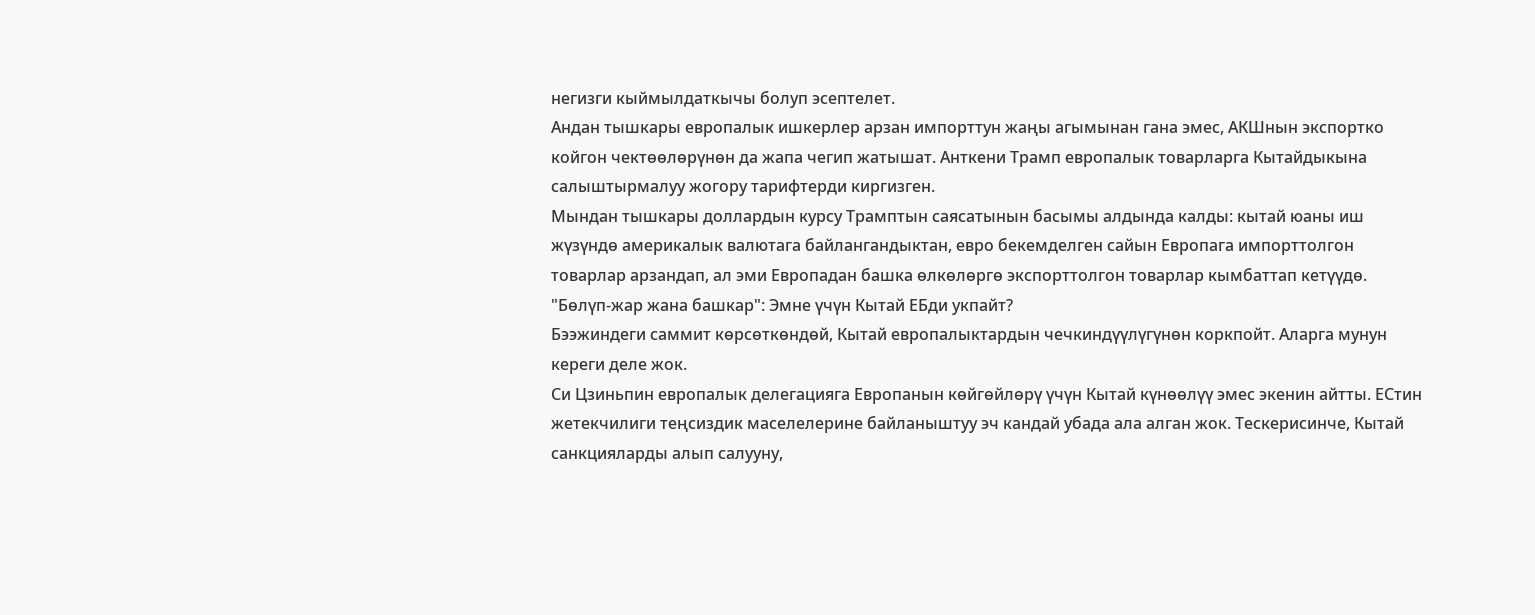негизги кыймылдаткычы болуп эсептелет.
Андан тышкары европалык ишкерлер арзан импорттун жаңы агымынан гана эмес, АКШнын экспортко койгон чектөөлөрүнөн да жапа чегип жатышат. Анткени Трамп европалык товарларга Кытайдыкына салыштырмалуу жогору тарифтерди киргизген.
Мындан тышкары доллардын курсу Трамптын саясатынын басымы алдында калды: кытай юаны иш жүзүндө америкалык валютага байлангандыктан, евро бекемделген сайын Европага импорттолгон товарлар арзандап, ал эми Европадан башка өлкөлөргө экспорттолгон товарлар кымбаттап кетүүдө.
"Бөлүп-жар жана башкар": Эмне үчүн Кытай ЕБди укпайт?
Бээжиндеги саммит көрсөткөндөй, Кытай европалыктардын чечкиндүүлүгүнөн коркпойт. Аларга мунун кереги деле жок.
Си Цзиньпин европалык делегацияга Европанын көйгөйлөрү үчүн Кытай күнөөлүү эмес экенин айтты. ЕСтин жетекчилиги теңсиздик маселелерине байланыштуу эч кандай убада ала алган жок. Тескерисинче, Кытай санкцияларды алып салууну,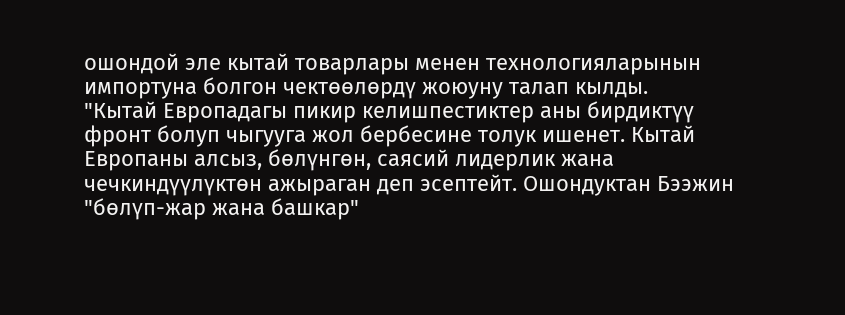ошондой эле кытай товарлары менен технологияларынын импортуна болгон чектөөлөрдү жоюуну талап кылды.
"Кытай Европадагы пикир келишпестиктер аны бирдиктүү фронт болуп чыгууга жол бербесине толук ишенет. Кытай Европаны алсыз, бөлүнгөн, саясий лидерлик жана чечкиндүүлүктөн ажыраган деп эсептейт. Ошондуктан Бээжин "бөлүп-жар жана башкар"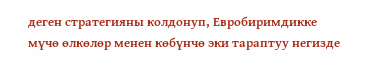деген стратегияны колдонуп, Евробиримдикке мүчө өлкөлөр менен көбүнчө эки тараптуу негизде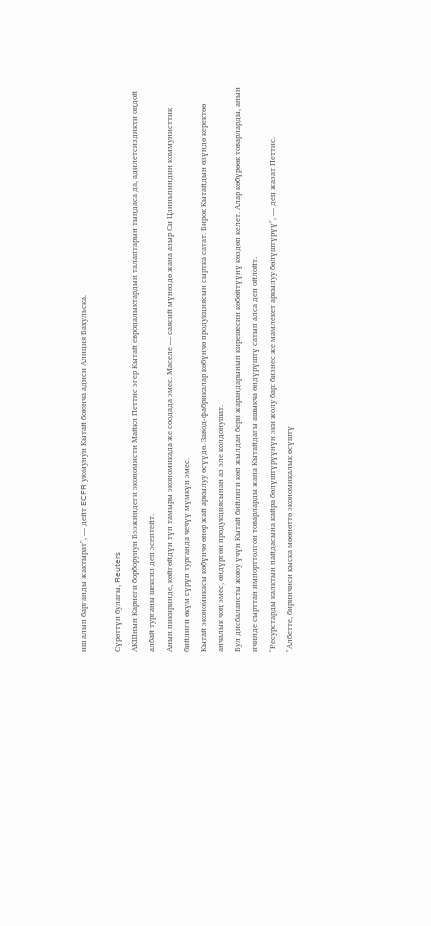иш алып барганды жактырат", — дейт ECFR уюмунун Кытай боюнча адиси Алиция Бахульска.

Сүрөттүн булагы, Reuters
АКШнын Карнеги борборунун Бээжиндеги экономисти Майкл Петтис эгер Кытай европалыктардын талаптарын тыңдаса да, адилетсиздикти оңдой албай турганы шексиз деп эсептейт.
Анын пикиринде, көйгөйдүн түп тамыры экономикада же соодада эмес. Маселе — саясий мүнөздө жана азыр Си Цзиньпиндин коммунисттик бийлиги өкүм сүрүп турганда чечүү мүмкүн эмес.
Кытай экономикасы көбүнчө өнөр жай аркылуу өсүүдө. Завод-фабрикалар көбүнчө продукциясын сыртка сатат. Бирок Кытайдын өзүндө керектөө анчалык чоң эмес, өндүргөн продукциясынан аз эле колдонушат.
Бул дисбалансты жоюу үчүн Кытай бийлиги көп жылдан бери жарандарынын кирешесин көбөйтүүнү көздөп келет. Алар көбүрөөк товарларды, анын ичинде сырттан импорттолгон товарларды жана Кытайдагы ашыкча өндүрүштү сатып алса деп ойлойт.
"Ресурстарды калктын пайдасына кайра бөлүштүрүүнүн эки жолу бар: бизнес же мамлекет аркылуу бөлүштүрүү", — деп жазат Петтис.
"Албетте, биринчиси кыска мөөнөттө экономикалык өсүштү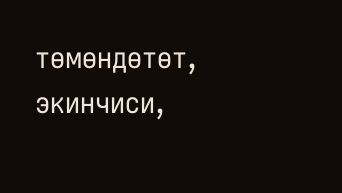төмөндөтөт, экинчиси,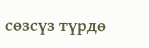сөзсүз түрдө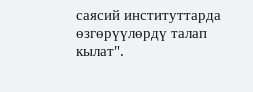саясий институттарда өзгөрүүлөрдү талап кылат".